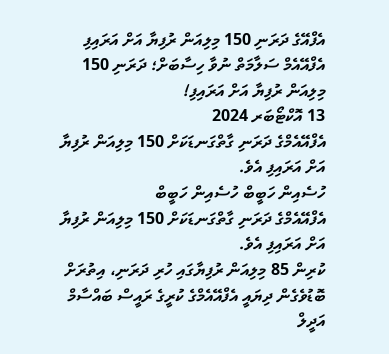އެފްއޭގެ ދަރަނި 150 މިލިއަން ރުފިޔާ އަށް އަރައިފި
އެފްއޭއެމް ސަލާމަތް ނުވާ ހިސާބަށް؛ ދަރަނި 150 މިލިއަން ރުފިޔާ އަށް އަރައިފި!
13 އޮކްޓޯބަރ 2024
އެފްއޭއެމްގެ ދަރަނި ގާތްގަނޑަކަށް 150 މިލިއަން ރުފިޔާ އަށް އަރައިފި އެވެ.
ހުސެއިން ހަބީބް ހުސެއިން ހަބީބް
އެފްއޭއެމްގެ ދަރަނި ގާތްގަނޑަކަށް 150 މިލިއަން ރުފިޔާ އަށް އަރައިފި އެވެ.
ކުރިން 85 މިލިއަން ރުފިޔާގައި ހުރި ދަރަނި، އިތުރަށް ބޮޑުވެގެން ދިޔައީ އެފްއޭއެމްގެ ކުރީގެ ރައީސް ބައްސާމް އަދީލް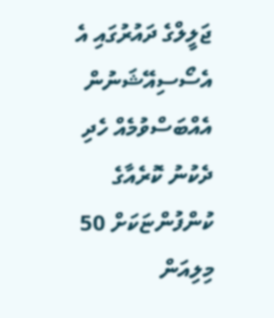ޖަލީލްގެ ދައުރުގައި އެ އެސޯސިއޭޝަނުން އެއްބަސްވުމެއް ހެދި ދެކުނު ކޮރެއާގެ ކުންފުންޏަކަށް 50 މިލިއަން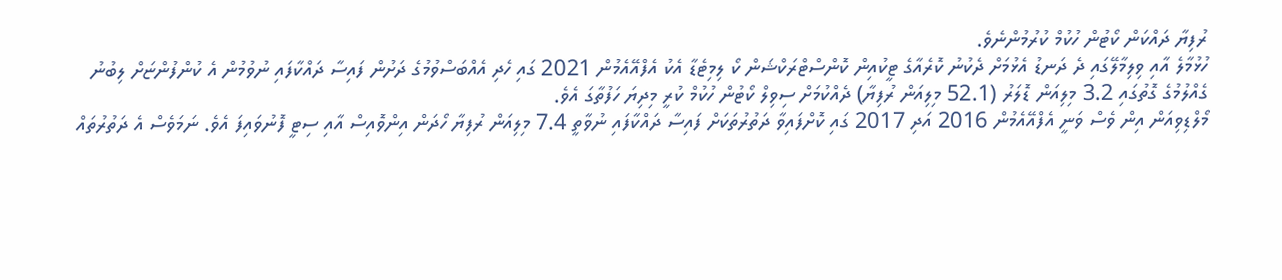ރުފިޔާ ދައްކަން ކޯޓުން ހުކުމް ކުރުމުންނެވެ.
ހުޅުމާލެ އާއި ވިލިމާލޭގައި ދެ ދަނޑު އެޅުމަށް ދެކުނު ކޮރެއާގެ ޓީކުއިން ކޮންސްޓްރަކްޝަން ކޯ ލިމިޓެޑާ އެކު އެފްއޭއެމުން 2021 ގައި ހެދި އެއްބަސްވުމުގެ ދަށުން ފައިސާ ދައްކާފައި ނުވުމުން އެ ކުންފުންޏަށް ލިބުނު ގެއްލުމުގެ ގޮތުގައި 3.2 މިލިއަން ޑޮލަރު (52.1 މިލިއަން ރުފިޔާ) ދެއްކުމަށް ސިވިލް ކޯޓުން ހުކުމް ކުރީ މިދިޔަ ހަފުތާގަ އެވެ.
މޯލްޑިވިއަން އިން ވެސް ވަނީ އެފްއޭއެމުން 2016 އަދި 2017 ގައި ކޮށްފައިވާ ދަތުރުތަކަށް ފައިސާ ދައްކާފައި ނުވާތީ 7.4 މިލިއަން ރުފިޔާ ހޯދަން އިންވޮއިސް އާއި ސިޓީ ފޮނުވައިފަ އެވެ. ނަމަވެސް އެ ދަތުރުތައް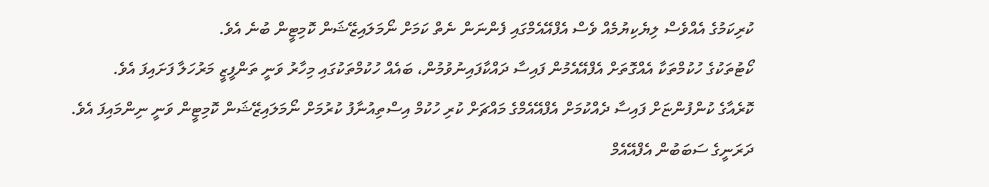ކުރިކަމުގެ އެއްވެސް ލިޔެކިޔުމެއް ވެސް އެފްއޭއެމްގައި ފެންނަން ނެތް ކަމަށް ނޯމަލައިޒޭޝަން ކޮމިޓީން ބުނެ އެވެ.
ކޯޓުތަކުގެ ހުކުމްތަކާ އެއްގޮތަށް އެފްއޭއެމުން ފައިސާ ދައްކާފައިނުވުމުން، ބައެއް ހުކުމްތަކުގައި މިހާރު ވަނީ ތަންފީޒީ މަރުހަލާ ފަށައިފަ އެވެ.
ކޮރެއާގެ ކުންފުންޏަށް ފައިސާ ދެއްކުމަށް އެފްއޭއެމްގެ މައްޗަށް ކުރި ހުކުމް އިސްތިއުނާފު ކުރުމަށް ނޯމަލައިޒޭޝަން ކޮމިޓީން ވަނީ ނިންމައިފަ އެވެ.
ދަރަނީގެ ސަބަބުން އެފްއޭއެމް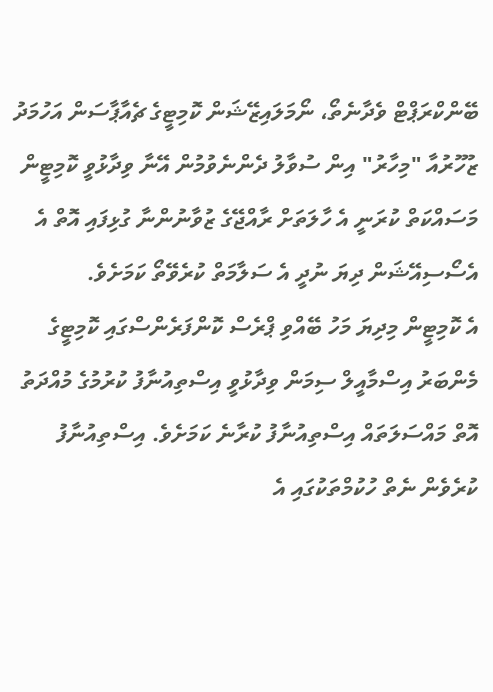ބޭންކްރަޕްޓް ވެދާނެތޯ، ނޯމަލައިޒޭޝަން ކޮމިޓީގެ ޗެއާޕާސަން އަހުމަދު ޒުހޫރުއާ "މިހާރު" އިން ސުވާލު ދެންނެވުމުން އޭނާ ވިދާޅުވީ ކޮމިޓީން މަސައްކަތް ކުރަނީ އެ ހާލަތަށް ރާއްޖޭގެ ޒުވާނުންނާ ގުޅިފައި އޮތް އެ އެސޯސިއޭޝަން ދިޔަ ނުދީ އެ ސަލާމަތް ކުރެވޭތޯ ކަމަށެވެ.
އެ ކޮމިޓީން މިދިޔަ މަހު ބޭއްވި ޕްރެސް ކޮންފަރެންސްގައި ކޮމިޓީގެ މެންބަރު އިސްމާއީލް ސިމަން ވިދާޅުވީ އިސްތިއުނާފު ކުރުމުގެ މުއްދަތު އޮތް މައްސަލަތައް އިސްތިއުނާފު ކުރާނެ ކަމަށެވެ. އިސްތިއުނާފު ކުރެވެން ނެތް ހުކުމްތަކުގައި އެ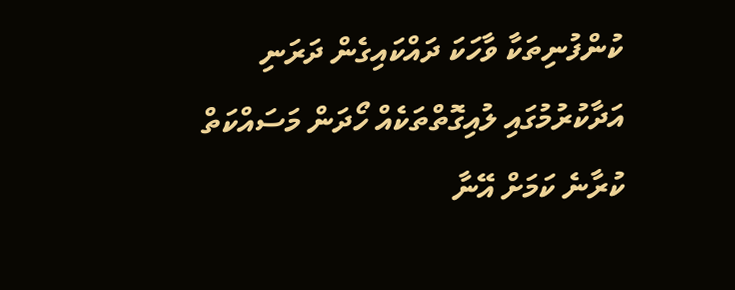ކުންފުނިތަކާ ވާހަކަ ދައްކައިގެން ދަރަނި އަދާކުރުމުގައި ލުއިގޮތްތަކެއް ހޯދަން މަސައްކަތް ކުރާނެ ކަމަށް އޭނާ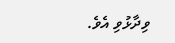ވިދާޅުވި އެވެ.